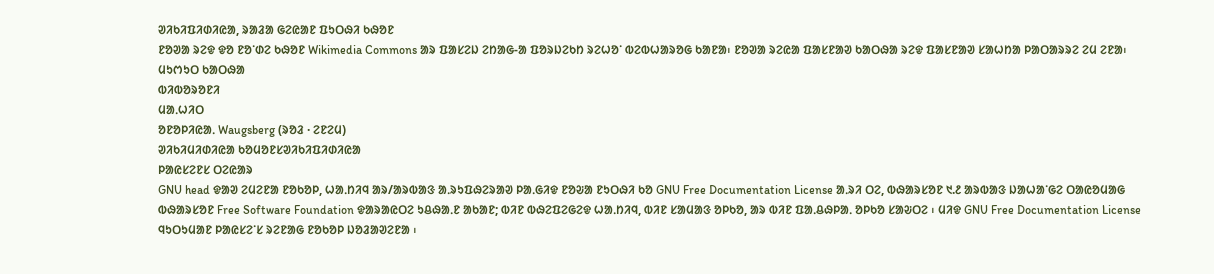ᱣᱤᱠᱤᱯᱤᱰᱤᱭᱟ, ᱨᱟᱲᱟ ᱜᱮᱭᱟᱱ ᱯᱩᱛᱷᱤ ᱠᱷᱚᱱ
ᱱᱚᱣᱟ ᱨᱮᱫ ᱫᱚ ᱱᱚᱸᱰᱮ ᱠᱷᱚᱱ Wikimedia Commons ᱟᱨ ᱯᱟᱥᱮᱡ ᱮᱴᱟᱜ-ᱟ ᱯᱚᱨᱡᱮᱠᱴ ᱨᱮᱦᱚᱸ ᱵᱮᱵᱦᱟᱨᱚᱜ ᱠᱟᱱᱟ᱾ ᱱᱚᱣᱟ ᱨᱮᱭᱟ ᱯᱟᱥᱱᱟᱣ ᱠᱟᱛᱷᱟ ᱨᱮᱫ ᱯᱟᱥᱱᱟᱣ ᱥᱟᱦᱴᱟ ᱞᱟᱛᱟᱨᱨᱮ ᱮᱢ ᱮᱱᱟ᱾
ᱢᱩᱬᱩᱛ ᱠᱟᱛᱷᱟ
ᱵᱤᱵᱚᱨᱚᱱᱤ
ᱢᱟᱹᱦᱤᱛ
ᱚᱱᱚᱞᱤᱭᱟᱹ Waugsberg (ᱨᱚᱲ · ᱮᱱᱮᱢ)
ᱣᱤᱠᱤᱢᱤᱰᱤᱭᱟ ᱠᱚᱢᱚᱱᱥᱣᱤᱠᱤᱯᱤᱰᱤᱭᱟ
ᱞᱟᱭᱥᱮᱱᱥ ᱛᱮᱭᱟᱨ
GNU head ᱫᱟᱣ ᱮᱢᱮᱱᱟ ᱱᱚᱠᱚᱞ, ᱦᱟᱹᱴᱤᱧ ᱟᱨ/ᱟᱨᱵᱟᱝ ᱟᱹᱨᱩᱯᱷᱮᱨᱟᱣ ᱞᱟᱹᱜᱤᱫ ᱱᱚᱶᱟ ᱱᱩᱛᱷᱤ ᱠᱚ GNU Free Documentation License ᱟᱹᱨᱤ ᱛᱮ, ᱵᱷᱟᱨᱥᱚᱱ ᱑.᱒ ᱟᱨᱵᱟᱝ ᱡᱟᱦᱟᱸᱜᱮ ᱛᱟᱭᱚᱢᱟᱜ ᱵᱷᱟᱨᱥᱚᱱ Free Software Foundation ᱫᱟᱨᱟᱭᱛᱮ ᱩᱪᱷᱟᱹᱱ ᱟᱠᱟᱱ; ᱵᱤᱱ ᱵᱷᱮᱯᱮᱜᱮᱫ ᱦᱟᱹᱴᱤᱧ, ᱵᱤᱱ ᱥᱟᱢᱟᱝ ᱚᱞᱠᱚ, ᱟᱨ ᱵᱤᱱ ᱯᱟᱹᱪᱷᱞᱟᱹ ᱚᱞᱠᱚ ᱥᱟᱶᱛᱮ ᱾ ᱢᱤᱫ GNU Free Documentation License ᱧᱩᱛᱩᱢᱟᱱ ᱞᱟᱭᱥᱮᱸᱥ ᱨᱮᱱᱟᱜ ᱱᱚᱠᱚᱞ ᱡᱚᱲᱟᱣᱮᱱᱟ ᱾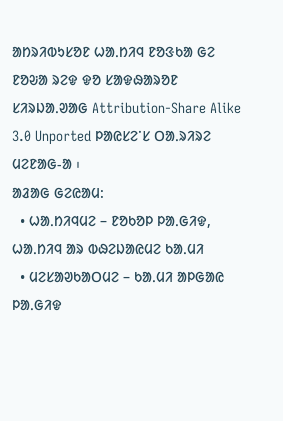ᱟᱴᱨᱤᱵᱩᱥᱚᱱ ᱦᱟᱹᱴᱤᱧ ᱱᱚᱝᱠᱟ ᱜᱮ
ᱱᱚᱶᱟ ᱨᱮᱫ ᱫᱚ ᱥᱟᱫᱷᱟᱨᱚᱱ ᱥᱤᱨᱡᱟᱹᱣᱟᱜ Attribution-Share Alike 3.0 Unported ᱞᱟᱭᱥᱮᱸᱥ ᱛᱟᱹᱨᱤᱨᱮ ᱢᱮᱱᱟᱜ-ᱟ ᱾
ᱟᱲᱟᱜ ᱜᱮᱭᱟᱢ:
  • ᱦᱟᱹᱴᱤᱧᱢᱮ – ᱱᱚᱠᱚᱞ ᱞᱟᱹᱜᱤᱫ, ᱦᱟᱹᱴᱤᱧ ᱟᱨ ᱵᱷᱮᱡᱟᱭᱢᱮ ᱠᱟᱹᱢᱤ
  • ᱢᱮᱥᱟᱣᱠᱟᱛᱢᱮ – ᱠᱟᱹᱢᱤ ᱟᱞᱜᱟᱭ ᱞᱟᱹᱜᱤᱫ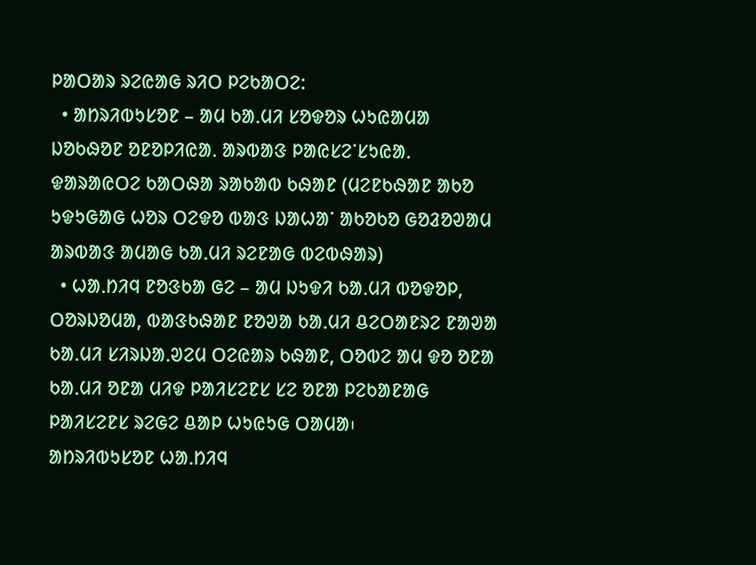ᱞᱟᱛᱟᱨ ᱨᱮᱭᱟᱜ ᱨᱤᱛ ᱞᱮᱠᱟᱛᱮ:
  • ᱟᱴᱨᱤᱵᱩᱥᱚᱱ – ᱟᱢ ᱠᱟᱹᱢᱤ ᱥᱚᱫᱚᱨ ᱦᱩᱭᱟᱢᱟ ᱡᱚᱠᱷᱚᱱ ᱚᱱᱚᱞᱤᱭᱟᱹ ᱟᱨᱵᱟᱝ ᱞᱟᱭᱥᱮᱸᱥᱩᱭᱟᱹ ᱫᱟᱨᱟᱭᱛᱮ ᱠᱟᱛᱷᱟ ᱨᱟᱠᱟᱵ ᱠᱷᱟᱱ (ᱢᱮᱱᱠᱷᱟᱱ ᱟᱠᱚ ᱩᱫᱩᱜᱟᱜ ᱦᱚᱨ ᱛᱮᱫᱚ ᱵᱟᱝ ᱡᱟᱦᱟᱸ ᱟᱠᱚᱠᱚ ᱜᱚᱲᱚᱣᱟᱢ ᱟᱨᱵᱟᱝ ᱟᱢᱟᱜ ᱠᱟᱹᱢᱤ ᱨᱮᱱᱟᱜ ᱵᱮᱵᱷᱟᱨ)
  • ᱦᱟᱹᱴᱤᱧ ᱱᱚᱝᱠᱟ ᱜᱮ – ᱟᱢ ᱡᱩᱫᱤ ᱠᱟᱹᱢᱤ ᱵᱚᱫᱚᱞ, ᱛᱚᱨᱡᱚᱢᱟ, ᱵᱟᱝᱠᱷᱟᱱ ᱱᱚᱣᱟ ᱠᱟᱹᱢᱤ ᱪᱮᱛᱟᱱᱨᱮ ᱱᱟᱣᱟ ᱠᱟᱹᱢᱤ ᱥᱤᱨᱡᱟᱹᱣᱮᱢ ᱛᱮᱭᱟᱨ ᱠᱷᱟᱱ, ᱛᱚᱵᱮ ᱟᱢ ᱫᱚ ᱚᱱᱟ ᱠᱟᱹᱢᱤ ᱚᱱᱟ ᱢᱤᱫ ᱞᱟᱤᱥᱮᱱᱥ ᱥᱮ ᱚᱱᱟ ᱞᱮᱠᱟᱱᱟᱜ ᱞᱟᱤᱥᱮᱱᱥ ᱨᱮᱜᱮ ᱪᱟᱞ ᱦᱩᱭᱩᱜ ᱛᱟᱢᱟ᱾
ᱟᱴᱨᱤᱵᱩᱥᱚᱱ ᱦᱟᱹᱴᱤᱧ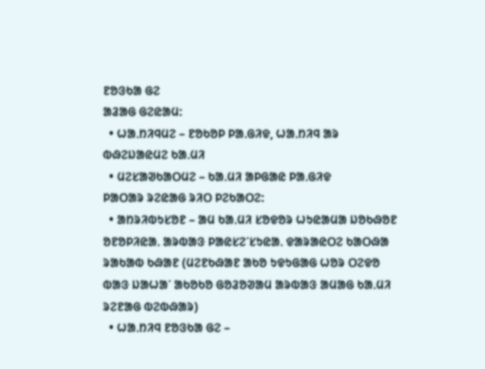ᱱᱚᱝᱠᱟ ᱜᱮ
ᱟᱲᱟᱜ ᱜᱮᱭᱟᱢ:
  • ᱦᱟᱹᱴᱤᱧᱢᱮ – ᱱᱚᱠᱚᱞ ᱞᱟᱹᱜᱤᱫ, ᱦᱟᱹᱴᱤᱧ ᱟᱨ ᱵᱷᱮᱡᱟᱭᱢᱮ ᱠᱟᱹᱢᱤ
  • ᱢᱮᱥᱟᱣᱠᱟᱛᱢᱮ – ᱠᱟᱹᱢᱤ ᱟᱞᱜᱟᱭ ᱞᱟᱹᱜᱤᱫ
ᱞᱟᱛᱟᱨ ᱨᱮᱭᱟᱜ ᱨᱤᱛ ᱞᱮᱠᱟᱛᱮ:
  • ᱟᱴᱨᱤᱵᱩᱥᱚᱱ – ᱟᱢ ᱠᱟᱹᱢᱤ ᱥᱚᱫᱚᱨ ᱦᱩᱭᱟᱢᱟ ᱡᱚᱠᱷᱚᱱ ᱚᱱᱚᱞᱤᱭᱟᱹ ᱟᱨᱵᱟᱝ ᱞᱟᱭᱥᱮᱸᱥᱩᱭᱟᱹ ᱫᱟᱨᱟᱭᱛᱮ ᱠᱟᱛᱷᱟ ᱨᱟᱠᱟᱵ ᱠᱷᱟᱱ (ᱢᱮᱱᱠᱷᱟᱱ ᱟᱠᱚ ᱩᱫᱩᱜᱟᱜ ᱦᱚᱨ ᱛᱮᱫᱚ ᱵᱟᱝ ᱡᱟᱦᱟᱸ ᱟᱠᱚᱠᱚ ᱜᱚᱲᱚᱣᱟᱢ ᱟᱨᱵᱟᱝ ᱟᱢᱟᱜ ᱠᱟᱹᱢᱤ ᱨᱮᱱᱟᱜ ᱵᱮᱵᱷᱟᱨ)
  • ᱦᱟᱹᱴᱤᱧ ᱱᱚᱝᱠᱟ ᱜᱮ –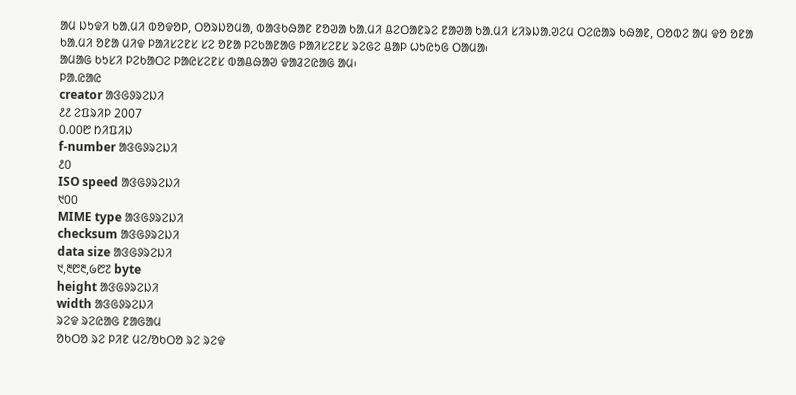ᱟᱢ ᱡᱩᱫᱤ ᱠᱟᱹᱢᱤ ᱵᱚᱫᱚᱞ, ᱛᱚᱨᱡᱚᱢᱟ, ᱵᱟᱝᱠᱷᱟᱱ ᱱᱚᱣᱟ ᱠᱟᱹᱢᱤ ᱪᱮᱛᱟᱱᱨᱮ ᱱᱟᱣᱟ ᱠᱟᱹᱢᱤ ᱥᱤᱨᱡᱟᱹᱣᱮᱢ ᱛᱮᱭᱟᱨ ᱠᱷᱟᱱ, ᱛᱚᱵᱮ ᱟᱢ ᱫᱚ ᱚᱱᱟ ᱠᱟᱹᱢᱤ ᱚᱱᱟ ᱢᱤᱫ ᱞᱟᱤᱥᱮᱱᱥ ᱥᱮ ᱚᱱᱟ ᱞᱮᱠᱟᱱᱟᱜ ᱞᱟᱤᱥᱮᱱᱥ ᱨᱮᱜᱮ ᱪᱟᱞ ᱦᱩᱭᱩᱜ ᱛᱟᱢᱟ᱾
ᱟᱢᱟᱜ ᱠᱩᱥᱤ ᱞᱮᱠᱟᱛᱮ ᱞᱟᱭᱥᱮᱱᱥ ᱵᱟᱪᱷᱟᱣ ᱫᱟᱲᱮᱭᱟᱜ ᱟᱢ᱾
ᱞᱟ.ᱭᱟᱭ
creator ᱟᱝᱜᱽᱨᱮᱡᱤ
᱒᱒ ᱮᱯᱨᱤᱞ 2007
᱐.᱐᱐᱘ ᱴᱤᱯᱤᱡ
f-number ᱟᱝᱜᱽᱨᱮᱡᱤ
᱒᱐
ISO speed ᱟᱝᱜᱽᱨᱮᱡᱤ
᱑᱐᱐
MIME type ᱟᱝᱜᱽᱨᱮᱡᱤ
checksum ᱟᱝᱜᱽᱨᱮᱡᱤ
data size ᱟᱝᱜᱽᱨᱮᱡᱤ
᱑,᱓᱘᱓,᱙᱘᱗ byte
height ᱟᱝᱜᱽᱨᱮᱡᱤ
width ᱟᱝᱜᱽᱨᱮᱡᱤ
ᱨᱮᱫ ᱨᱮᱭᱟᱜ ᱱᱟᱜᱟᱢ
ᱚᱠᱛᱚ ᱨᱮ ᱞᱤᱱ ᱢᱮ/ᱚᱠᱛᱚ ᱨᱮ ᱨᱮᱫ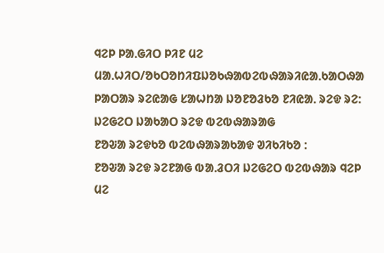ᱧᱮᱞ ᱞᱟᱹᱜᱤᱛ ᱞᱤᱱ ᱢᱮ
ᱢᱟᱹᱦᱤᱛ/ᱚᱠᱛᱚᱴᱤᱯᱡᱚᱠᱷᱟᱵᱮᱵᱷᱟᱨᱤᱭᱟᱹᱠᱟᱛᱷᱟ
ᱞᱟᱛᱟᱨ ᱨᱮᱭᱟᱜ ᱥᱟᱦᱴᱟ ᱡᱚᱱᱚᱲᱠᱚ ᱱᱤᱭᱟᱹ ᱨᱮᱫ ᱨᱮ:
ᱡᱮᱜᱮᱛ ᱡᱟᱠᱟᱛ ᱨᱮᱫ ᱵᱮᱵᱷᱟᱨᱟᱜ
ᱱᱚᱶᱟ ᱨᱮᱫᱠᱚ ᱵᱮᱵᱷᱟᱨᱟᱠᱟᱫ ᱣᱤᱠᱤᱠᱚ :
ᱱᱚᱶᱟ ᱨᱮᱫ ᱨᱮᱱᱟᱜ ᱵᱟᱹᱲᱛᱤ ᱡᱮᱜᱮᱛ ᱵᱮᱵᱷᱟᱨ ᱧᱮᱞ ᱢᱮ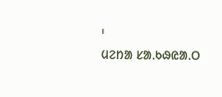᱾
ᱢᱮᱴᱟ ᱥᱟᱹᱠᱷᱭᱟᱹᱛ